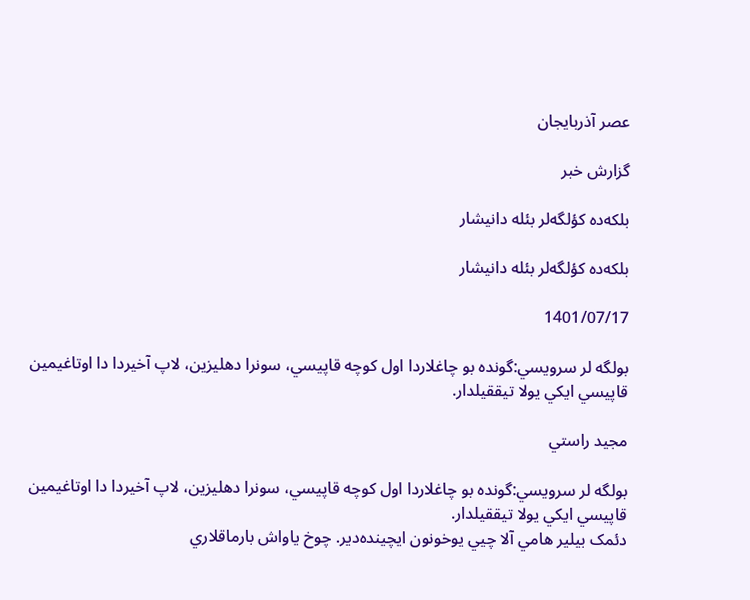عصر آذربایجان

گزارش خبر

بلکه‌ده کؤلگه‌لر بئله دانيشار

بلکه‌ده کؤلگه‌لر بئله دانيشار

1401/07/17

بولگه لر سرويسي:گونده بو چاغلاردا اول کوچه قاپيسي، سونرا دهليزين، لاپ آخيردا دا اوتاغيمين قاپيسي ايکي يولا تيققيلدار.

مجيد راستي

بولگه لر سرويسي:گونده بو چاغلاردا اول کوچه قاپيسي، سونرا دهليزين، لاپ آخيردا دا اوتاغيمين قاپيسي ايکي يولا تيققيلدار.
دئمک بيلير هامي آلا چيي يوخونون ايچينده‌دير. چوخ ياواش بارماقلاري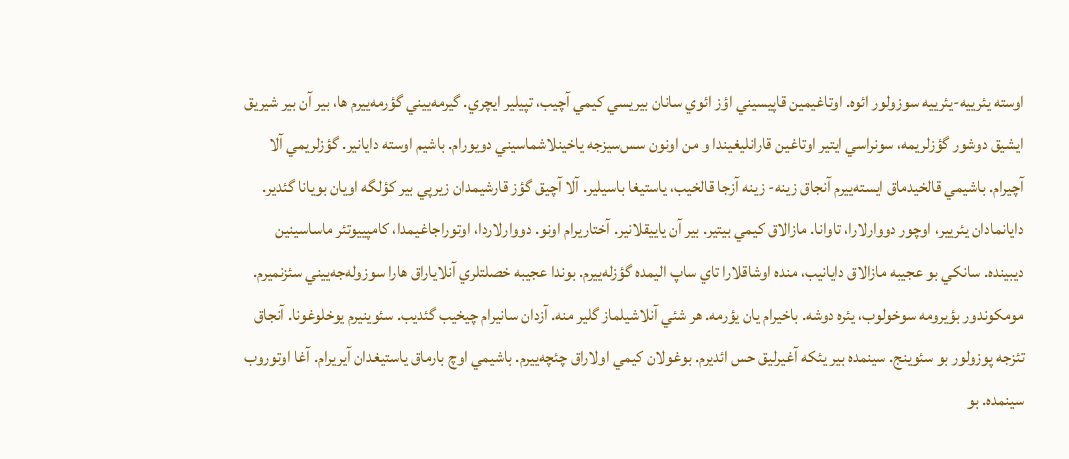اوسته يئرييه-يئرييه سوزولور ائوه. اوتاغيمين قاپيسيني اؤز ائوي سانان بيريسي کيمي آچيب، تپيلير ايچري. گيرمه‌ييني گؤرمه‌ييرم ها، بير آن بير شيريق ايشيق دوشور گؤزلريمه، سونراسي ايتير اوتاغين قارانليغيندا و من اونون سس‌سيزجه ياخينلاشماسيني دويورام. باشيم اوسته دايانير. گؤزلريمي آلا آچيرام. باشيمي قالخيدماق ايسته‌ييرم آنجاق زينه- زينه آزجا قالخيب، ياستيغا باسيلير. آلا آچيق گؤز قارشيمدان زيرپي بير کؤلگه اويان بويانا گئدير. دايانمادان يئريير، اوچور دووارلارا، تاوانا. مازالاق کيمي بيتير. بير آن ياييقلانير. آختاريرام اونو. دووارلاردا، اوتوراجاغيمدا، کامپييوتئر ماساسينين ديبينده. سانکي بو عجيبه مازالاق دايانيب، منده اوشاقلارا تاي ساپ اليمده گؤزله‌ييرم. بوندا عجيبه خصلتلري آنلاياراق هارا سوزوله‌جه‌ييني سئزنميرم. مومکوندور بؤيرومه سوخولوب، يئره دوشه. باخيرام يان يؤرمه. هر شئي آنلاشيلماز گلير منه. آزدان سانيرام چيخيب گئديب. سئوينيرم يوخلوغونا. آنجاق تئزجه پوزولور بو سئوينج. سينمده بير يئکه آغيرليق حس ائديرم. بوغولان کيمي اولاراق چئچه‌ييرم. باشيمي اوچ بارماق ياستيغدان آيريرام. آغا اوتوروب سينمده. بو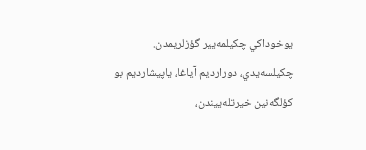يوخوداکي چکيلمه‌يير گؤزلريمدن. چکيلسه‌يدي، دورارديم آياغا، ياپيشارديم بو کؤلگه‌نين خيرتله‌ييندن،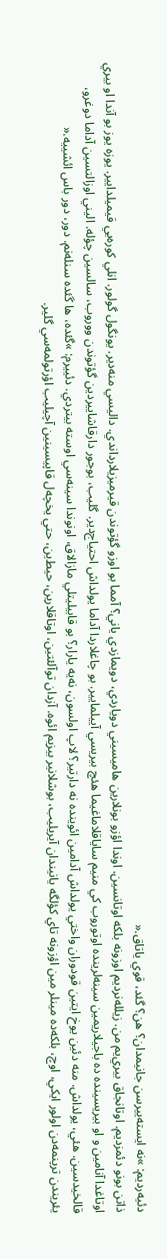دئيه‌رديم: »نه ايسته‌ييرسن جانيمدان؟ هن؟ گئد، قوي ياتاق.«
ذاتن بونو دئمزديم. اوتانجاق بيري‌يم من. زيلله‌نرديم اوزونه بلکه اوتانسين. اوندا اؤزو بونلارين هاميسيني دوياردي، دويمازدي ياني؟ آمما بو اوزو گؤتوندن قيرميزيلارداندي. داليسي منه‌دير. يونگول گولور. انلي کوره‌يي قيميلدايير. يوزه يوز بو آندا او بيري اوتاغدا آنامين و او بيريسينده‌ ده باجيلاريمين سينه‌لرينده اوتوروب کي منيم ساياقلاماغيما هئچ بيريسي آييلمايير. بو چاغلاردا آداما يولداش احتياج‌دير. گليب، بوجور دارقاشاييردين گؤتوندن ووروب، سالسين چؤله. اليني اوزالتسين آداما دوغرو، قالخيدسين. هئي، يولداش. منه دئين يوخ ايتين قودوران واختي يولداش آدامين ائوينده نه دارتير؟ لاپ اولسون، نه‌يه يارار؟ بو قابيليتلي مازالاق، اونوندا سينه‌سي اوسته بيتردي. دئييرم: »گئده، ها گئده سنله‌نم. دور، دور باس ائشييه.«
يئريندن ترپنمه‌دن اولور ايکي، اوچ، بلکه‌ده مينلر مين اؤزونه تاي کؤلگه‌ يانيندان آيريليب، بوشلانير بيزيم ائوه. آزدان توآلئتين، اوتاقلارين، حيط‌ين، حتي يخچه‌ل قاپيسينين آچيليب اؤرتولمه‌سي گلير.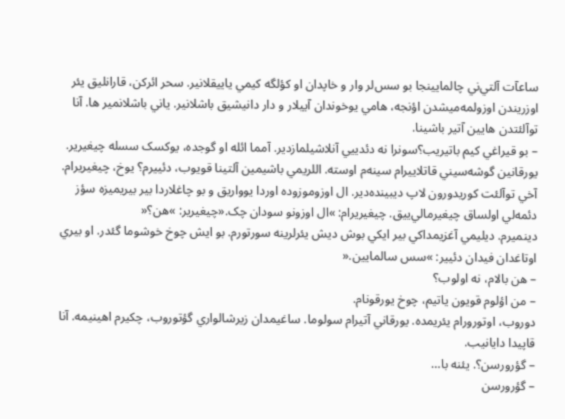ساعآت آلتي‌ني چالمايينجا بو سس‌لر وار و خاپدان او کؤلگه کيمي ياييقلانير. سحر ائرکن، قارانليق يئر اوزريندن اوزولمه‌ميشدن اؤنجه، هامي يوخوندان آييلار و دار دانيشيق باشلانير. ياني باشلانمير ها. آنا توآلئتدن هايين آتير باشينا.
– بو قيراغي کيم باتيريب؟سونرا نه دئدييي آنلاشيلمازدير. آمما ائله او گوجده، يوکسک سسله چيغيرير. يورقانين گوشه‌سيني قاتلاييرام سينه‌م اوسته. اللريمي باشيمين آلتينا قويوب، دئييرم؟ يوخ، چيغيريرام. آخي توآلئت کوريدورون لاپ ديبينده‌دير. ال اوزوموزو‌ده اوردا يوواريق و بو چاغلاردا بير بيريميزه سؤز دئمه‌لي اولساق چيغيرمالي‌ييق. چيغيريرام: »ال اوزونو سودان چک.«چيغيرير: »هن؟«
دينميرم. ديليمي آغزيمداکي بير ايکي بوش ديش يئرلرينه سورتورم. بو ايش چوخ خوشوما گئدر. او بيري اوتاغدان فيدان دئيير: »سس سالمايين.«
– هن بالام، نه اولوب؟
– من اؤلوم قويون ياتيم، چوخ يورقونام.
دوروب، اوتورورام يئريمده. يورقاني آتيرام سولوما. ساغيمدان زيرشالواري گؤتوروب، چکيرم اهينيمه. آنا قاپيدا دايانيب.
– گؤرورسن؟. يئنه با…
– گؤرورسن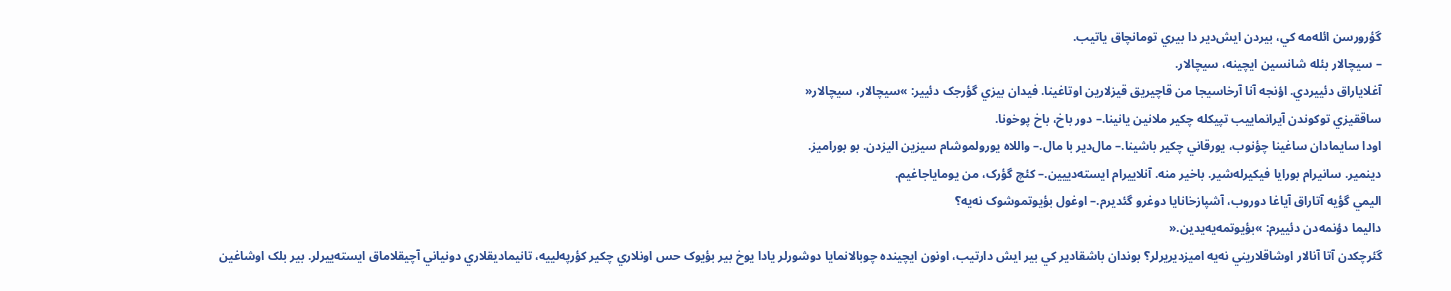گؤرورسن ائله‌مه کي، بيردن ايش‌دير دا بيري تومانچاق ياتيب.
– سيچالار بئله شانسين ايچينه، سيچالار.
آغلاياراق دئييردي. اؤنجه آنا آرخاسيجا من قاچيريق قيزلارين اوتاغينا. فيدان بيزي گؤرجک دئيير: »سيچالار، سيچالار«
ساققيزي توکوندن آيرانماييب تپيکله چکير ملانين يانينا.– دور باخ، باخ پوخونا.
اودا سايمادان ساغينا چؤنوب، يورقاني چکير باشينا.– مال‌دير با مال.– واللاه يورولموشام سيزين اليزدن. بو بوراميز.
دينمير. سانيرام بورايا فيکيرله‌شير. باخير منه. آنلاييرام ايسته‌دييين.– کئچ گؤرک، من يوماياجاغيم.
اليمي گؤيه آتاراق آياغا دوروب، آشپازخانايا دوغرو گئديرم.– اوغول بؤيوتموشوک نه‌يه؟
داليما دؤنمه‌دن دئييرم: »بؤيوتمه‌يه‌يدين.«
گئرچکدن آتا آنالار اوشاقلاريني نه‌يه اميزديريرلر؟ بوندان باشقادير کي بير ايش دارتيب، اونون ايچينده چوبالانمايا دوشورلر يادا يوخ بير بؤيوک حس اونلاري چکير کؤرپه‌لييه، تانيماديقلاري دونياني آچيقلاماق ايسته‌ييرلر. بير بلک اوشاغين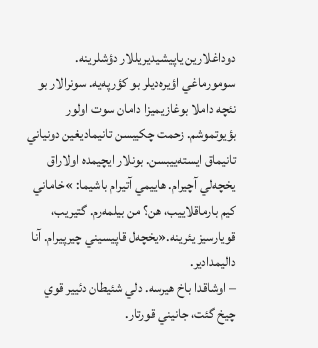دوداغلارين ياپيشيديريللار دؤشلرينه. سومورماغي اؤيره‌ديلر بو کؤرپه‌يه. سونرالار بو نئچه داملا بوغازيميزا دامان سوت اولور بؤيوتموشم. زحمت چکيبسن تانيماديغين دونياني تانيماق ايسته‌ييبسن. بونلار ايچيمده اولاراق يخچه‌لي آچيرام. هاييمي آتيرام باشيما: »خاماني کيم بارماقلاييب، هن؟ من بيلمه‌رم. گتيريب، قويارسيز يئرينه.«يخچه‌ل قاپيسيني چيرپيرام. آنا داليمدادير.
– اوشاقدا باخ هيرسه. دلي شئيطان دئيير قوي چيخ گئت، جانيني قورتار.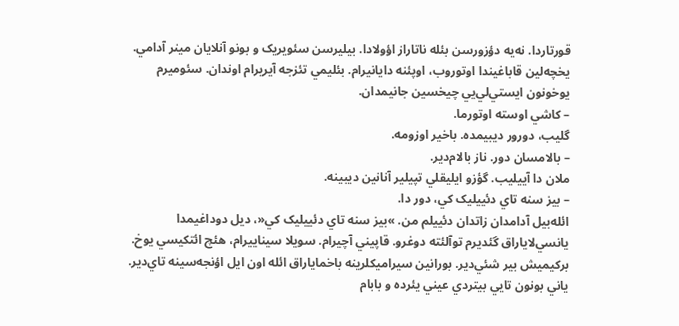قورتاردا. نه‌يه دؤزورسن بئله ناتاراز اؤولادا. بيليرسن سئويريک و بونو آنلايان مينر آدامي. يخچه‌لين قاباغيندا اوتوروب، اوپئنه دايانيرام. بئليمي تئزجه آيريرام اوندان. سئوميرم يوخونون ايستي‌لي‌يي چيخسين جانيمدان.
– کاشي اوسته اوتورما.
گليب، دورور ديبيمده. باخير اوزومه.
– بالامسان دور. ناز بالام‌دير.
ملان دا آييليب. گؤزو ايليقلي تپيلير آنانين ديبينه.
– بيز سنه تاي دئييليک کي، دور دا.
ائله‌بيل آدامدان زاتدان دئييلم من. »بيز سنه تاي دئييليک کي«، ديل دوداغيمدا يانسي‌لاياراق گئديرم توآلئته دوغرو. قاپيني آچيرام. سويلا سيناييرام، هئچ ائتکيسي يوخ. برکيميش بير شئي‌دير. بورانين سيراميکلرينه باخماياراق ائله اون ايل اؤنجه‌سينه تاي‌دير. ياني بونون تايي بيتردي عيني يئرده و بابام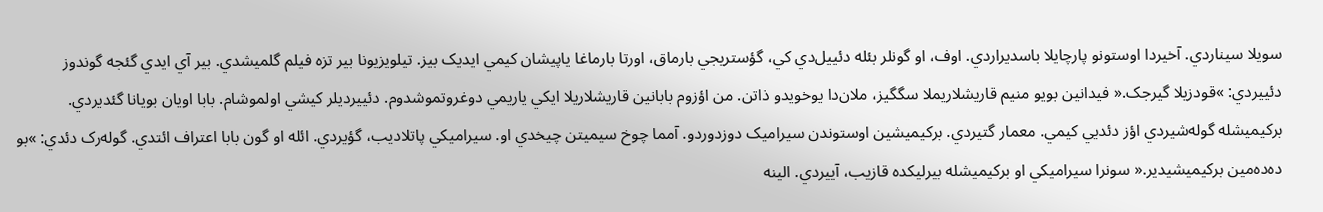سويلا سيناردي. آخيردا اوستونو پارچايلا باسديراردي. اوف، او گونلر بئله دئييل‌دي کي، گؤستريجي بارماق، اورتا بارماغا ياپيشان کيمي ايديک بيز. تيلويزيونا بير تزه فيلم گلميشدي. بير آي ايدي گئجه گوندوز دئييردي: »قودزيلا گيرجک.« فيدانين بويو منيم قاريشلاريملا سگگيز، ملان‌دا يوخويدو ذاتن. من اؤزوم بابانين قاريشلاريلا ايکي ياريمي دوغروتموشدوم. دئييرديلر کيشي اولموشام. بابا اويان بويانا گئديردي. برکيميشله گوله‌شيردي اؤز دئديي کيمي. معمار گتيردي. برکيميشين اوستوندن سيراميک دوزدوردو. آمما چوخ سيميتن چيخدي او. سيراميکي پاتلاديب، گؤيردي. ائله او گون بابا اعتراف ائتدي. گوله‌رک دئدي: »بو ده‌ده‌مين برکيميشيدير.« سونرا سيراميکي او برکيميشله بيرليکده قازيب، آييردي. الينه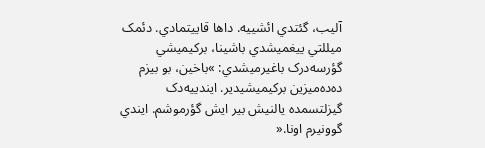آليب، گئتدي ائشييه. داها قاييتمادي. دئمک ميللتي ييغميشدي باشينا، برکيميشي گؤرسه‌درک باغيرميشدي: »باخين، بو بيزم ده‌ده‌ميزين برکيميشيدير. ايندييه‌دک گيزلتسمده يالنيش بير ايش گؤرموشم. ايندي گوونيرم اونا.«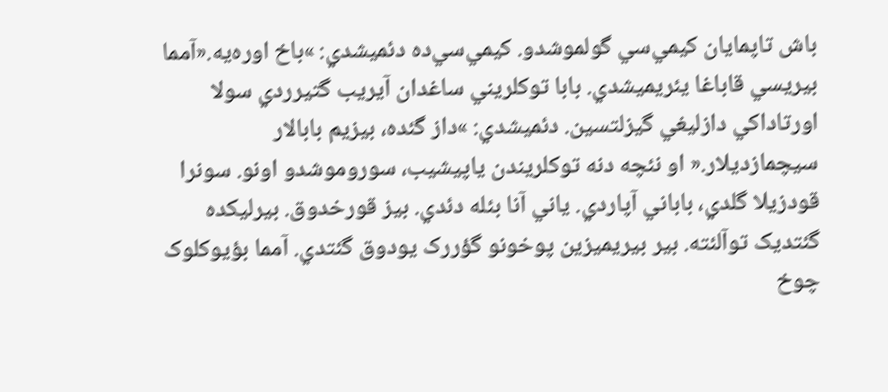باش تاپمايان کيمي‌سي گولموشدو. کيمي‌سي‌ده دئميشدي: »باخ اوره‌يه.«آمما بيريسي قاباغا يئريميشدي. بابا توکلريني ساغدان آيريب گتيرردي سولا اورتاداکي دازليغي گيزلتسين. دئميشدي: »داز گئده، بيزيم بابالار سيچمازديلار.« او نئچه دنه توکلريندن ياپيشيب، سوروموشدو اونو. سونرا قودزيلا گلدي، باباني آپاردي. ياني آنا بئله دئدي. بيز قورخدوق. بيرليکده گئتديک توآلئته. بير بيريميزين پوخونو گؤر‌رک يودوق گئتدي. آمما بؤيوکلوک چوخ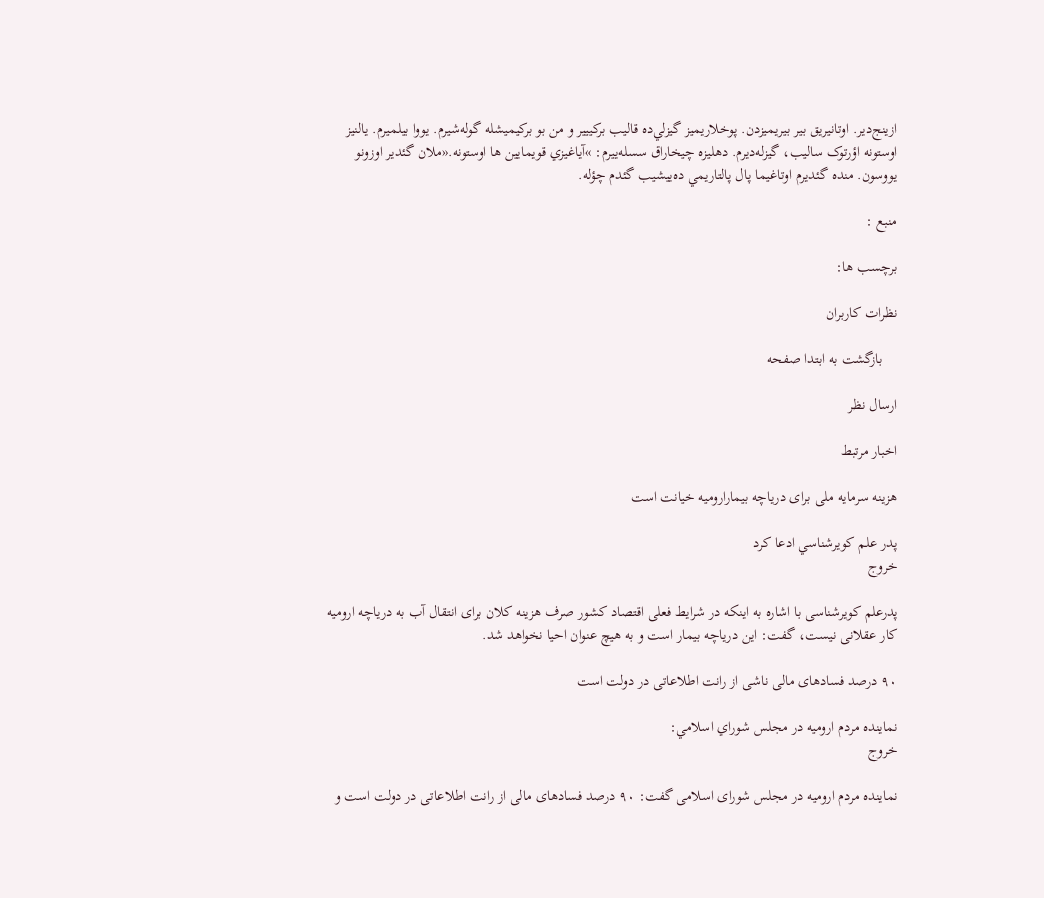ازينج‌دير. اوتانيريق بير بيريميزدن. پوخلاريميز گيزلي‌ده قاليب برکييير و من بو برکيميشله گوله‌شيرم. يووا بيلميرم. يالنيز اوستونه اؤرتوک ساليب، گيزله‌ديرم. دهليزه چيخاراق سسله‌ييرم: »آياغيزي قويمايين ها اوستونه.«ملان گئدير اوزونو يووسون. منده گئديرم اوتاغيما پال پالتاريمي ده‌ييشيب گئدم چؤله.

منبع :

برچسب ها:

نظرات کاربران

    بازگشت به ابتدا صفحه

ارسال نظر

اخبار مرتبط

هزینه سرمایه ملی برای دریاچه ‌بیمارارومیه خیانت است

پدر علم کويرشناسي ادعا كرد
خروج

پدرعلم کویرشناسی با اشاره به اینکه در شرایط فعلی اقتصاد کشور صرف هزینه کلان برای انتقال آب به دریاچه ارومیه کار عقلانی نیست، گفت: این دریاچه بیمار است و به هیچ عنوان احیا نخواهد شد.

۹۰ درصد فسادهای مالی ناشی از رانت اطلاعاتی در دولت است

نماينده مردم اروميه در مجلس شوراي اسلامي:
خروج

نماینده مردم ارومیه در مجلس شورای اسلامی گفت: ۹۰ درصد فسادهای مالی از رانت اطلاعاتی در دولت است و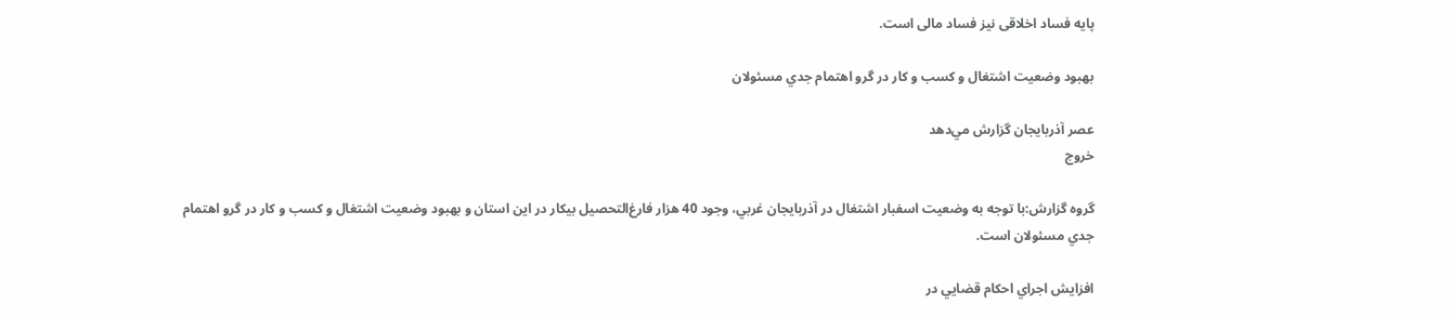پایه فساد اخلاقی نیز فساد مالی است.

بهبود وضعيت اشتغال و کسب و کار در گرو اهتمام جدي مسئولان

عصر آذربایجان گزارش مي‌دهد
خروج

گروه گزارش:با توجه به وضعيت اسفبار اشتغال در آذربايجان غربي، وجود 40 هزار فارغ‌التحصيل بيکار در اين استان و بهبود وضعيت اشتغال و کسب و کار در گرو اهتمام جدي مسئولان است.

افزايش اجراي احکام قضايي در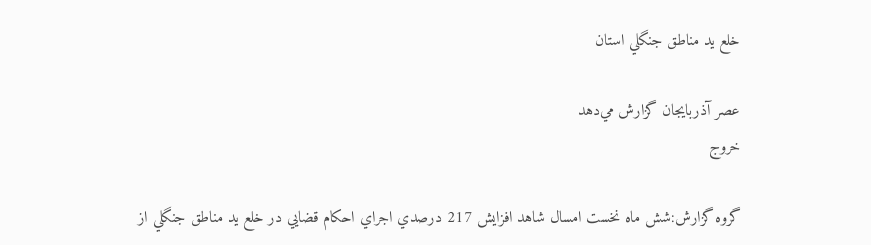خلع يد مناطق جنگلي استان

عصر آذربایجان گزارش مي‌دهد
خروج

گروه گزارش:شش ماه نخست امسال شاهد افزايش 217 درصدي اجراي احکام قضايي در خلع يد مناطق جنگلي از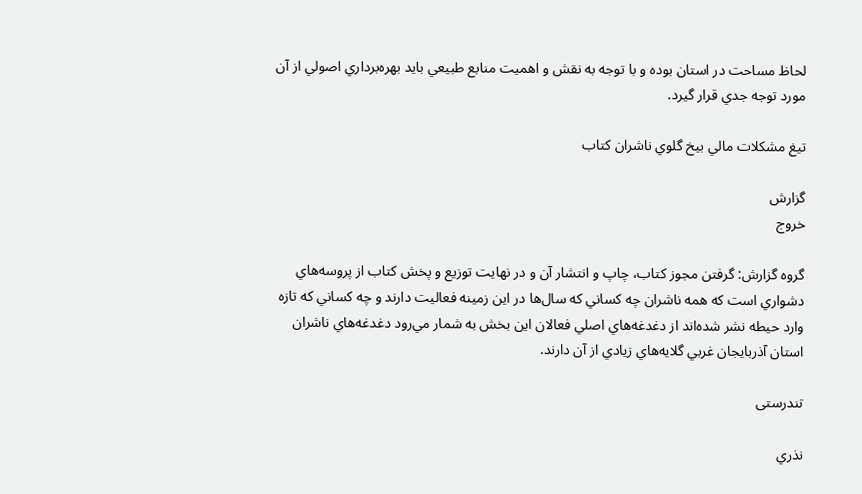لحاظ مساحت در استان بوده و با توجه به نقش و اهميت منابع طبيعي بايد بهره‌برداري اصولي از آن مورد توجه جدي قرار گيرد.

تيغ مشکلات مالي بيخ‌ گلوي ناشران کتاب

گزارش
خروج

گروه گزارش: گرفتن مجوز کتاب، چاپ و انتشار آن و در ‌‌نهايت توزيع و پخش کتاب از پروسه‌هاي دشواري است که همه ناشران چه کساني که سال‌ها در اين زمينه فعاليت دارند و چه کساني که تازه وارد حيطه نشر شده‌اند از دغدغه‌هاي اصلي فعالان اين بخش به شمار مي‌رود دغدغه‌هاي ناشران استان آذربايجان غربي گلايه‌هاي زيادي از آن دارند.

تندرستی

نذري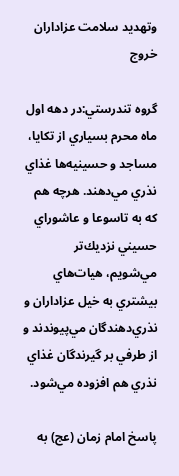وتهديد سلامت عزاداران
خروج

گروه تندرستي:در دهه اول ماه محرم بسياري از تكايا، مساجد و حسينيه‌ها غذاي نذري مي‌دهند. هرچه هم كه به تاسوعا و عاشوراي حسيني نزديك‌تر مي‌شويم، هيات‌هاي بيشتري به خيل عزاداران و نذري‌دهندگان مي‌پيوندند و از طرفي بر گيرندگان غذاي نذري هم افزوده مي‌شود.

پاسخ امام زمان (عج) به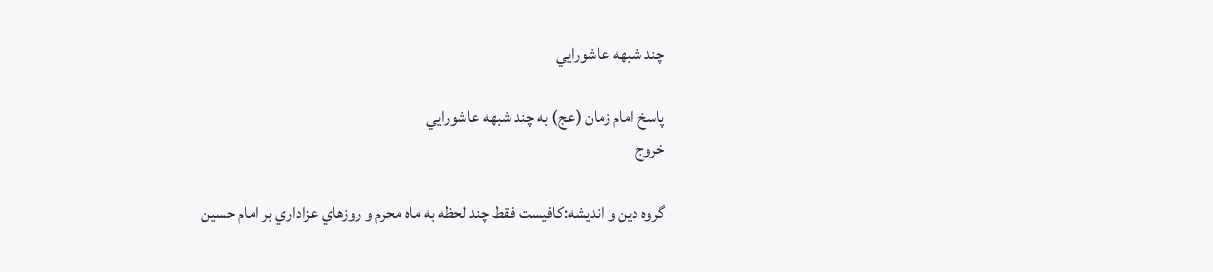چند شبهه عاشورايي

پاسخ امام زمان (عج) به چند شبهه عاشورايي
خروج

گروه دين و انديشه:کافيست فقط چند لحظه به ماه محرم و روزهاي عزاداري بر امام حسين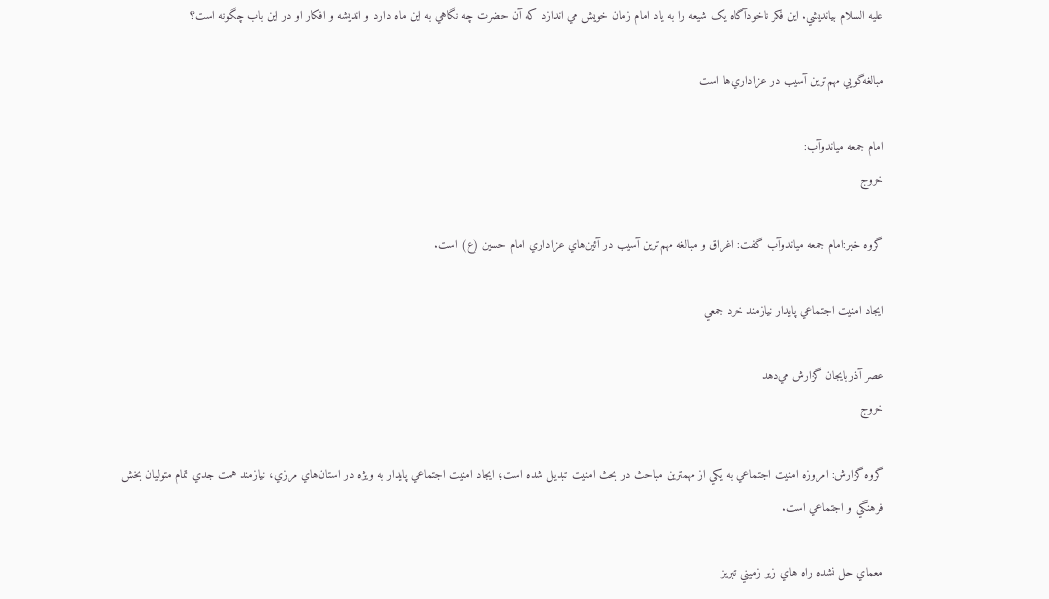عليه السلام بيانديشي. اين فکر ناخودآگاه يک شيعه را به ياد امام زمان خويش مي اندازد که آن حضرت چه نگاهي به اين ماه دارد و انديشه و افکار او در اين باب چگونه است؟

مبالغه‌گويي مهم‌ترين آسيب در عزاداري‌ها است

امام جمعه مياندوآب:
خروج

گروه خبر:امام جمعه مياندوآب گفت: اغراق و مبالغه مهم‌ترين آسيب در آئين‌‌هاي عزاداري امام حسين (ع) است.

ايجاد امنيت اجتماعي پايدار نيازمند خرد جمعي

عصر آذربايجان گزارش مي‌دهد
خروج

گروه گزارش: امروزه امنيت اجتماعي به يکي از مهمترين مباحث در بحث امنيت تبديل شده است؛ ايجاد امنيت اجتماعي پايدار به ويژه در استان‌هاي مرزي، نيازمند همت جدي تمام متوليان بخش فرهنگي و اجتماعي است.

معماي حل نشده راه هاي زير زميني تبريز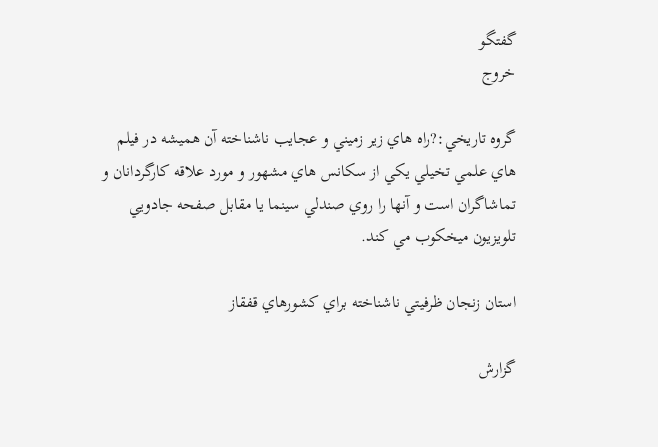گفتگو
خروج

گروه تاريخي:?راه هاي زير زميني و عجايب ناشناخته آن هميشه در فيلم هاي علمي تخيلي يکي از سکانس هاي مشهور و مورد علاقه کارگردانان و تماشاگران است و آنها را روي صندلي سينما يا مقابل صفحه جادويي تلويزيون ميخکوب مي کند.

استان زنجان ظرفيتي ناشناخته براي کشورهاي قفقاز

گزارش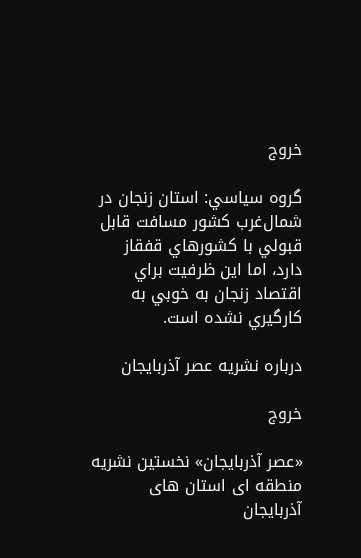خروج

گروه سياسي: استان زنجان در شمال‌غرب کشور مسافت قابل قبولي با کشورهاي قفقاز دارد، اما اين ظرفيت براي اقتصاد زنجان به خوبي به کارگيري نشده است.

درباره نشریه عصر آذربایجان

خروج

«عصر آذربایجان» نخستین نشریه منطقه ای استان های آذربایجان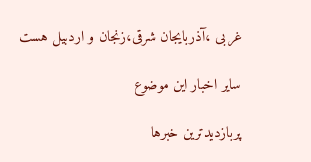غربی ،آذربایجان شرقی،زنجان و اردبیل هست

سایر اخبار این موضوع

پربازدیدترین خبرها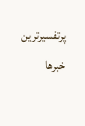پرتفسیرترین خبرها